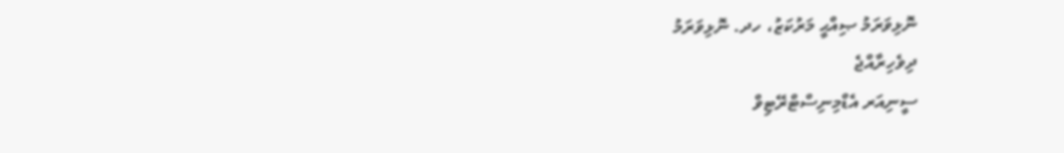ނޮޅިވަރަމު ޞިއްޙީ މަރުކަޒު، ހދ. ނޮޅިވަރަމު
ދިވެހިރާއްޖެ
ސީނިއަރ އެޑްމިނިސްޓްރޭޓިވް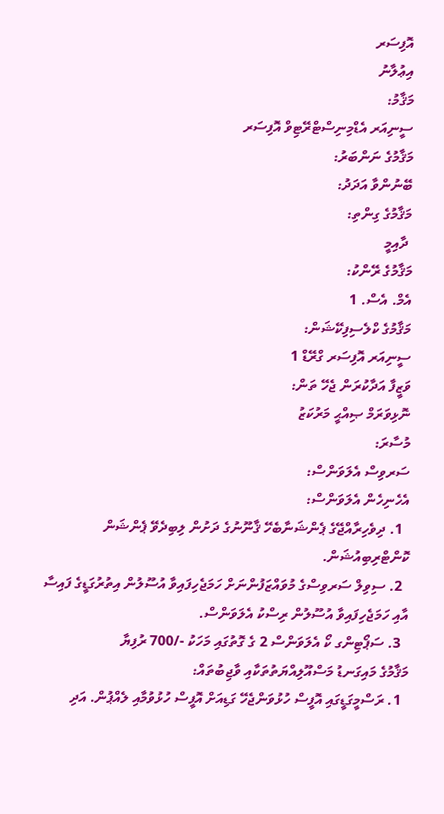އޮފިސަރ
އިޢުލާނު
މަޤާމު:
ސީނިއަރ އެޑްމިނިސްޓްރޭޓިވް އޮފިސަރ
މަޤާމުގެ ނަންބަރު:
ބޭނުންވާ އަދަދު:
މަޤާމުގެ ގިންތި:
 ދާއިމީ
މަޤާމުގެ ރޭންކު:
އެމް. އެސް. 1
މަޤާމުގެ ކްލެސިފިކޭޝަން:
ސީނިއަރ އޮފިސަރ ގްރޭޑް 1
ވަޒީފާ އަދާކުރަން ޖެހޭ ތަން:
ނޮޅިވަރަމް ޞިއްޙީ މަރުކަޒު
މުސާރަ:
ސަރވިސް އެލަވަންސް:
އެހެނިހެން އެލަވަންސް:
  1. ދިވެހިރާއްޖޭގެ ޕެންޝަނާބެހޭ ޤާނޫނުގެ ދަށުން ލިބިދެވޭ ޕެންޝަން ކޮންޓްރިބިއުޝަން.
  2. ސިވިލް ސަރވިސްގެ މުވައްޒަފުންނަށް ހަމަޖެހިފައިވާ އުސޫލުން އިތުރުގަޑީގެ ފައިސާ  އާއި ހަމަޖެހިފައިވާ އުސޫލުން ރިސްކު އެލަވަންސް.
  3. ސަޕޯޓިންގ ކޯ އެލަވަންސް 2 ގެ ގޮތުގައި މަހަކު -/700 ރުފިޔާ
މަޤާމުގެ މައިގަނޑު މަސްއޫލިއްޔަތުތަކާއި ވާޖިބުތައް:
  1. ރަސްމީގަޑީގައި އޮފީސް ހުޅުވަންޖެހޭ ގަޑިއަށް އޮފީސް ހުޅުވުމާއި ލެއްޕުން. އަދި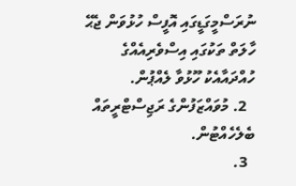ނުރަސްމީގަޑީގައި އޮފީސް ހުޅުވަން ޖެޙޭ ހާލަތް ތަކުގައި އިސްވެރިއެއްގެ ހުއްދައާއެކު ހޫޅުވާ ލެއްޕުން.
  2. މުވައްޒަފުންގެ ރަޖިސްޓްރީތައް ބެލެހެއްޓުން.
  3.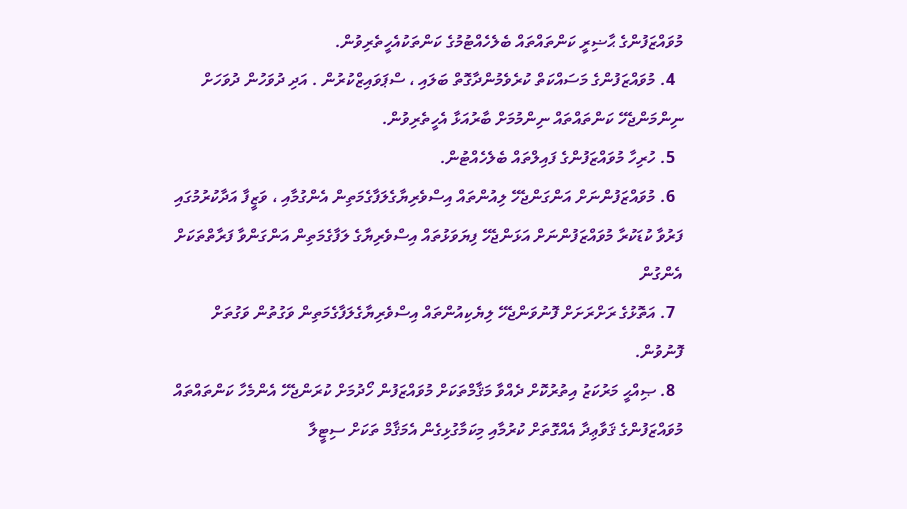މުވައްޒަފުންގެ ޙާޟިރީ ކަންތައްތައް ބެލެހެއްޓުމުގެ ކަންތަކުއެހީތެރިވުން.
  4. މުވައްޒަފުންގެ މަސައްކަތް ކުރެވެމުންދާގޮތް ބަލައި ، ސްޕަވައިޒްކުރުން . އަދި ދުވަހުން ދުވަހަށް ނިންމަންޖެހޭ ކަންތައްތައް ނިންމުމަށް ބާރުއަޅާ އެހީތެރިވުން.
  5. ހުރިހާ މުވައްޒަފުންގެ ފައިލްތައް ބެލެހެއްޓުން.
  6. މުވައްޒަފުންނަށް އަންގަންޖެހޭ ލިއުންތައް އިސްވެރިޔާގެލަފާގެމަތިން އެންގުމާއި ، ވަޒީފާ އަދާކުރުމުގައި ފަރުވާ ކުޑަކުރާ މުވައްޒަފުންނަށް އަޅަންޖެހޭ ފިޔަވަޅުތައް އިސްވެރިޔާގެ ލަފާގެމަތިން އަންގަންވާ ފަރާތްތަކަށް އެންގުން
  7. އަތޮޅުގެ ރަށްރަށަށް ފޮނުވަންޖެހޭ ލިޔެކިއުންތައް އިސްވެރިޔާގެލަފާގެމަތިން ވަގުތުން ވަގުތަށް ފޮނުވުން.
  8. ޞިއްޙީ މަރުކަޒު އިތުރުކޮށް ދެއްވާ މަޤާމްތަކަށް މުވައްޒަފުން ހޯދުމަށް ކުރަންޖެހޭ އެންމެހާ ކަންތައްތައް މުވައްޒަފުންގެ ޤަވާޢިދާ އެއްގޮތަށް ކުރުމާއި މިކަމާގުޅިގެން އެމަޤާމް ތަކަށް ސިޓީލާ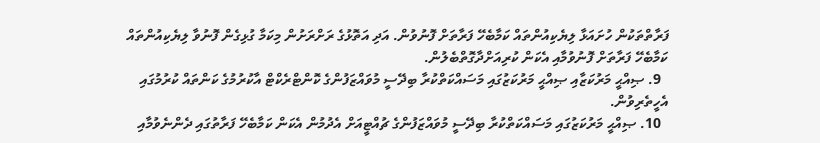ފަރާތްތަކުން ހުށައަޅާ ލިޔެކިއުންތައް ކަމާބެހޭ ފަރާތަށް ފޮނުވުން. އަދި އަތޮޅުގެ ރަށްރަށުން މިކަމާ ގުޅިގެން ފޮނުވާ ލިޔެކިއުންތައް ކަމާބެހޭ ފަރާތަށް ފޮނުވުމާއި އެކަން ކުރިއަށްދާގޮތްބެލުން.
  9. ޞިއްޙީ މަރުކަޒާއި ޞިއްޙީ މަރުކަޒުގައި މަސައްކަތްކުރާ ބިދޭސީ މުވައްޒަފުންގެ ކޮންޓްރެކްޓް އާކުރުމުގެ ކަންތައް ކުރުމުގައި އެހީތެރިވުން.
  10. ޞިއްޙީ މަރުކަޒުގައި މަސައްކަތްކުރާ ބިދޭސީ މުވައްޒަފުންގެ ޗުއްޓީއަށް އެދުމުން އެކަން ކަމާބެހޭ ފަރާތުގައި ދެންނެވުމާއި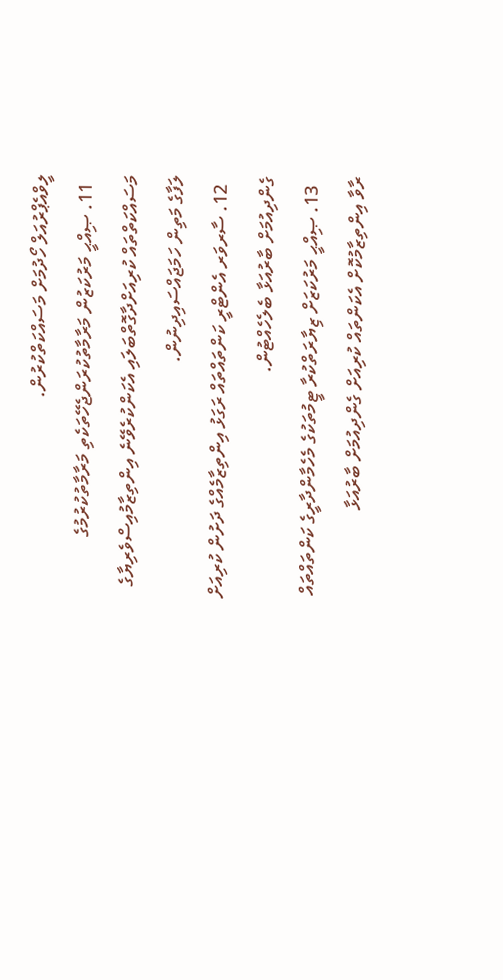ލީވްއެޕްރުއަލް ހޯދުމަށް މަސައްކަތްކުރުން.
  11. ޞިއްޙީ މަރުކަޒުން މަރާމާތުކުރަންޖެހޭތަކެތި މަރާމާތުކުރުމުގެ މަސައްކަތްތައް ކުރިއަށްދާގޮތްބަލައި އެކަންކުރެވޭނެ އިންތިޒާމުއިސްވެރިޔާގެ ލަފާގެ މަތިން ހަމަޖައްސައިދިނުން.
  12. ސާރވަރ އެންޓްރީ ކަންތައްތައް ރަގަޅު އިންތިޒާމެއްގެ ދަށުން ކުރިއަށް ގެންދިއުމަށް ބާރުއަޅާ ބެލެހެއްޓުން.
  13. ޞިއްޙީ މަރުކަޒަށް ޒިޔާރަތްކުރާ ޓީމުތަކުގެ މެހެމާންދާރީގެ ކަންތައްތައް ރާވާ އިންތިޒާމުކޮށް އެކަންތައް ކުރިއަށް ގެންދިއުމަށް ބާރުއަޅާ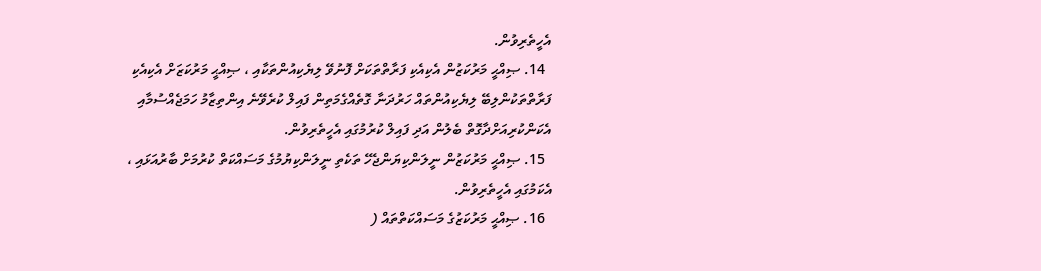އެހީތެރިވުން.
  14. ޞިއްޙީ މަރުކަޒުން އެކިއެކި ފަރާތްތަކަށް ފޮނުވޭ ލިޔެކިއުންތަކާއި ، ޞިއްޙީ މަރުކަޒަށް އެކިއެކި ފަރާތްތަކުންލިބޭ ލިޔެކިއުންތައް ހަރުދަނާ ގޮތެއްގެމަތިން ފައިލް ކުރެވޭނެ އިންތިޒާމު ހަމަޖެއްސުމާއި އެކަންކުރިއަށްދާގޮތް ބެލުން އަދި ފައިލް ކުރުމުގައި އެހީތެރިވުން.
  15. ޞިއްޙީ މަރުކަޒުން ނީލަންކިޔަންޖެހޭ ތަކެތި ނީލަންކިޔުމުގެ މަސައްކަތް ކުރުމަށް ބާރުއަޅައި ، އެކަމުގައި އެހީތެރިވުން.
  16. ޞިއްޙީ މަރުކަޒުގެ މަސައްކަތްތައް (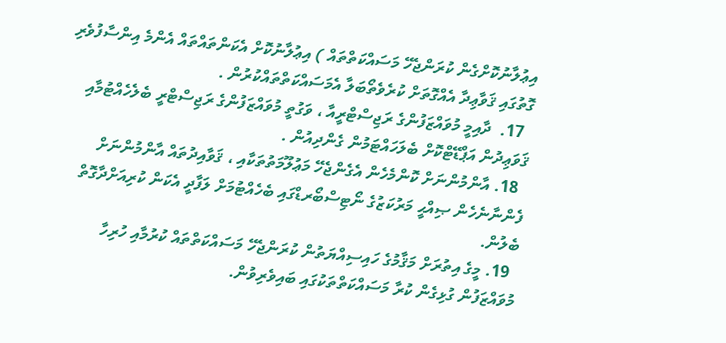އިޢުލާނުކޮށްގެން ކުރަންޖެހޭ މަސައްކަތްތައް ) އިޢުލާނުކޮށް އެކަންތައްތައް އެންމެ އިންސާފުވެރި ގޮތުގައި ޤަވާޢިދާ އެއްގޮތަށް ކުރެވެތޯބަލާ އެމަސައްކަތްތައްކުރުން .
  17.  ދާއިމީ މުވައްޒަފުންގެ ރަޖިސްޓްރީއާ ، ވަގުތީ މުވައްޒަފުންގެ ރަޖިސްޓްރީ ބެލެހެއްޓުމާއި ޤަވަޢިދުން އަޕްޑޭޓްކޮށް ބެލަހައްޓަމުން ގެންދިއުން .
  18. އާންމުންނަށް ކޮންމެހެން އެގެންޖެހޭ މަޢުލޫމަތުތަކާއި ، ޤަވާއިދުތައް އާންމުންނަށް ފެންނާނެހެން ޞިއްޙީ މަރުކަޒުގެ ނޯޓިސްބޯރޑްގައި ބެހެއްޓުމަށް ލަފާދީ އެކަން ކުރިއަށްދާގޮތް ބެލުން.
  19. މީގެ އިތުރަށް މަޤާމުގެ ހައިސިއްޔަތުން ކުރަންޖެހޭ މަސައްކަތްތައް ކުރުމާއި ހުރިހާ މުވައްޒަފުން ގުޅިގެން ކުރާ މަސައްކަތްތަކުގައި ބައިވެރިވުން.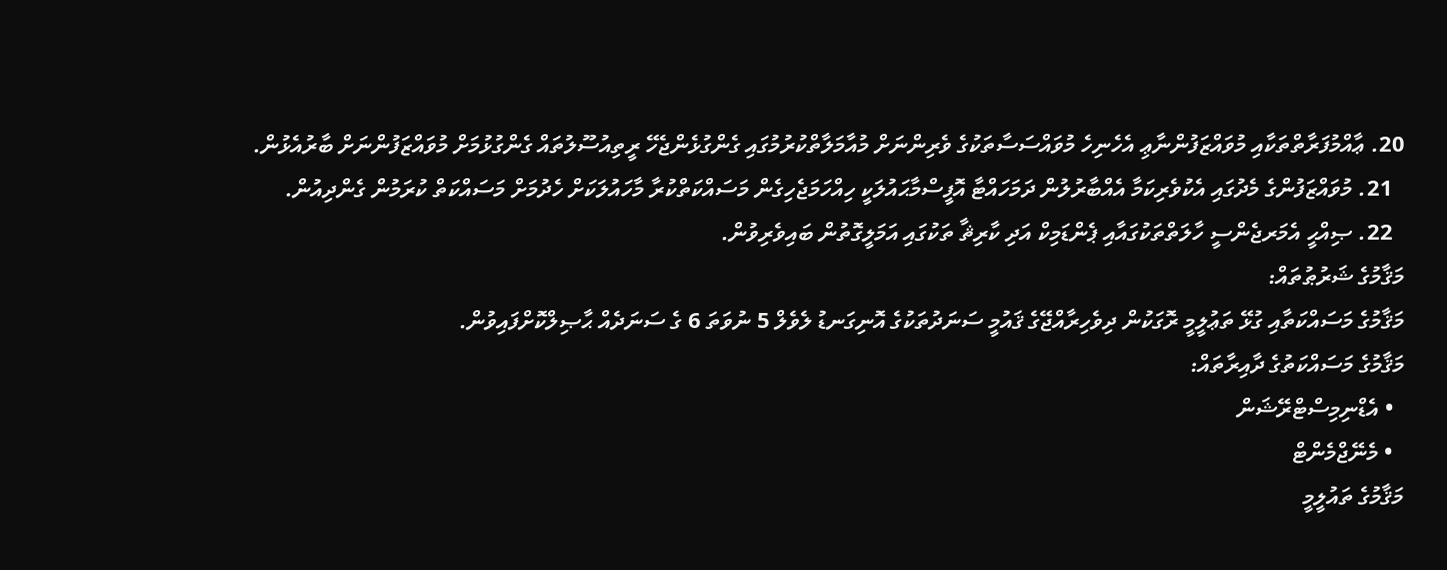20. ޢާއްމުފަރާތްތަކާއި މުވައްޒަފުންނާޢި އެހެނިހެ މުވައްސަސާތަކުގެ ވެރިންނަށް މުއާމަލާތްކުރުމުގައި ގެންގުޅެންޖެހޭ ރީތިއުސޫލުތައް ގެންގުޅުމަށް މުވައްޒަފުންނަށް ބާރުއެޅުން.
  21. މުވައްޒަފުންގެ މެދުގައި އެކުވެރިކަމާ އެއްބާރުލުން ދަމަހައްޓާ އޮފީސްމާޙައުލަކީ ހިއްހަމަޖެހިގެން މަސައްކަތްކުރާ މާހައުލަކަށް ހެދުމަށް މަސައްކަތް ކުރަމުން ގެންދިއުން.
  22. ޞިއްޙީ އެމަރޖެންސީ ހާލަތްތަކުގައާއި ޕެންޑަމިކް އަދި ކާރިޘާ ތަކުގައި އަމަލީގޮތުން ބައިވެރިވުން.
މަޤާމުގެ ޝަރުޠުތައް:
މަޤާމުގެ މަސައްކަތާއި ގުޅޭ ތަޢުލީމީ ރޮގަކުން ދިވެހިރާއްޖޭގެ ޤައުމީ ސަނަދުތަކުގެ އޮނިގަނޑު ލެވެލް 5 ނުވަތަ 6 ގެ ސަނަދެއް ޙާޞިލްކޮށްފައިވުން.
މަޤާމުގެ މަސައްކަތުގެ ދާއިރާތައް:
  • އެޑްނިމިސްޓްރޭޝަން
  • މެނޭޖްމެންޓް
މަޤާމުގެ ތައުލީމީ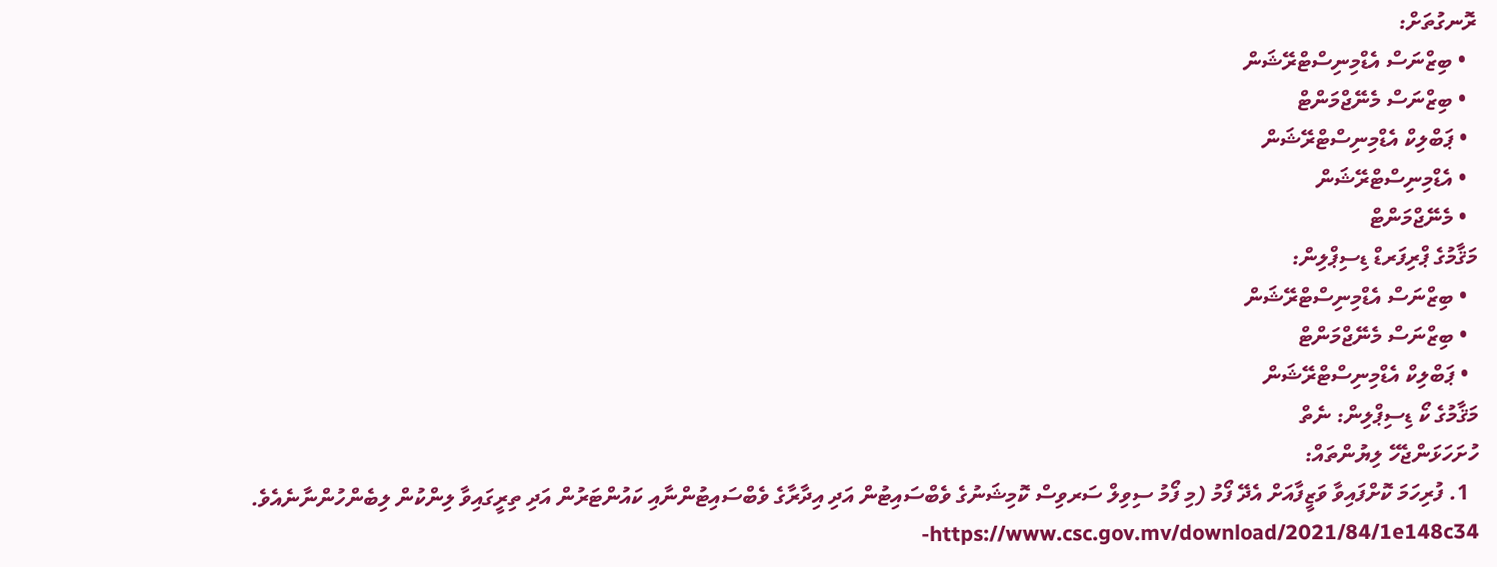ރޮނގުތަށް:
  • ބިޒްނަސް އެޑްމިނިސްޓްރޭޝަން
  • ބިޒްނަސް މެނޭޖްމަންޓް
  • ޕަބްލިކް އެޑްމިނިސްޓްރޭޝަން
  • އެޑްމިނިސްޓްރޭޝަން
  • މެނޭޖްމަންޓް
މަޤާމުގެ ޕްރިފަރޑް ޑިސިޕްލިން:
  • ބިޒްނަސް އެޑްމިނިސްޓްރޭޝަން
  • ބިޒްނަސް މެނޭޖްމަންޓް
  • ޕަބްލިކް އެޑްމިނިސްޓްރޭޝަން
މަޤާމުގެ ކޯ ޑިސިޕްލިން: ނެތް
ހުށަހަޅަންޖެހޭ ލިޔުންތައް:
  1. ފުރިހަމަ ކޮށްފައިވާ ވަޒީފާއަށް އެދޭ ފޯމު (މި ފޯމު ސިވިލް ސަރވިސް ކޮމިޝަނުގެ ވެބްސައިޓުން އަދި އިދާރާގެ ވެބްސައިޓުންނާއި ކައުންޓަރުން އަދި ތިރީގައިވާ ލިންކުން ލިބެންހުންނާނެއެވެ. https://www.csc.gov.mv/download/2021/84/1e148c34-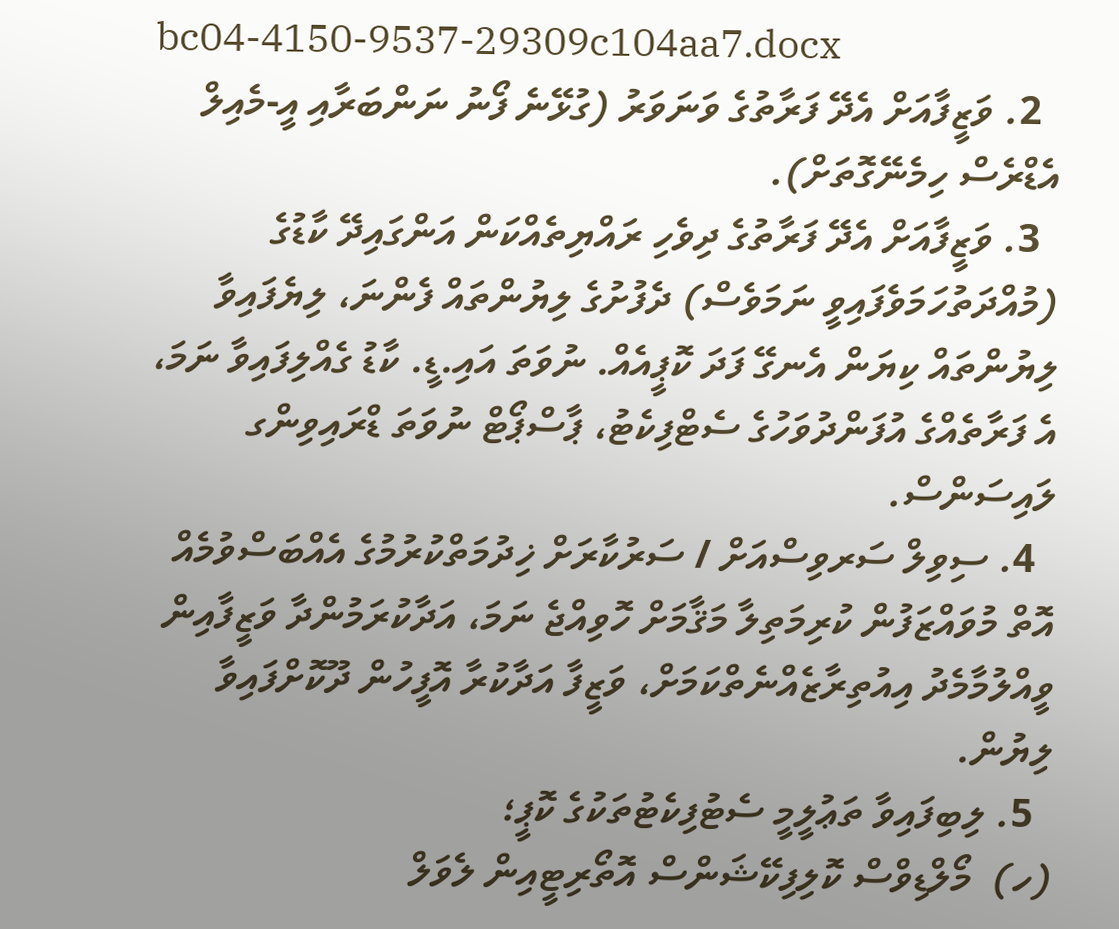bc04-4150-9537-29309c104aa7.docx
  2. ވަޒީފާއަށް އެދޭ ފަރާތުގެ ވަނަވަރު (ގުޅޭނެ ފޯނު ނަންބަރާއި އީ-މެއިލް އެޑްރެސް ހިމެނޭގޮތަށް).
  3. ވަޒީފާއަށް އެދޭ ފަރާތުގެ ދިވެހި ރައްޔިތެއްކަން އަންގައިދޭ ކާޑުގެ (މުއްދަތުހަމަވެފައިވީ ނަމަވެސް) ދެފުށުގެ ލިޔުންތައް ފެންނަ، ލިޔެފައިވާ ލިޔުންތައް ކިޔަން އެނގޭ ފަދަ ކޮޕީއެއް. ނުވަތަ އައި.ޑީ. ކާޑު ގެއްލިފައިވާ ނަމަ، އެ ފަރާތެއްގެ އުފަންދުވަހުގެ ސެޓްފިކެޓު، ޕާސްޕޯޓް ނުވަތަ ޑްރައިވިންގ ލައިސަންސް.
  4. ސިވިލް ސަރވިސްއަށް / ސަރުކާރަށް ޚިދުމަތްކުރުމުގެ އެއްބަސްވުމެއް އޮތް މުވައްޒަފުން ކުރިމަތިލާ މަޤާމަށް ހޮވިއްޖެ ނަމަ، އަދާކުރަމުންދާ ވަޒީފާއިން ވީއްލުމާމެދު އިއުތިރާޒެއްނެތްކަމަށް، ވަޒީފާ އަދާކުރާ އޮފީހުން ދޫކޮށްފައިވާ ލިޔުން.
  5. ލިބިފައިވާ ތަޢުލީމީ ސެޓުފިކެޓުތަކުގެ ކޮޕީ؛
(ހ)  މޯލްޑިވްސް ކޮލިފިކޭޝަންސް އޮތޯރިޓީއިން ލެވަލް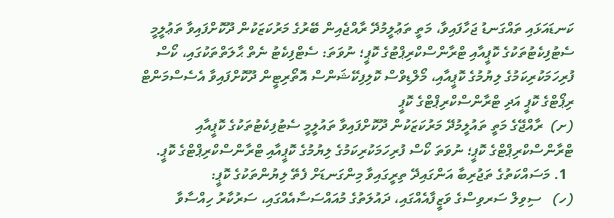ކަނޑައަޅައި ތައްގަނޑު ޖަހާފައިވާ، މަތީ ތަޢުލީމުދޭ ރާއްޖެއިން ބޭރުގެ މަރުކަޒަކުން ދޫކޮށްފައިވާ ތަޢުލީމީ ސެޓުފިކެޓުތަކުގެ ކޮޕީއާއި ޓްރާންސްކްރިޕްޓުގެ ކޮޕީ؛ ނުވަތަ: ސެޓްފިކެޓު ނެތް ޙާލަތްތަކުގައި، ކޯސް ފުރިހަމަކުރިކަމުގެ ލިޔުމުގެ ކޮޕީއާއި، މޯލްޑިވްސް ކޮލިފިކޭޝަންސް އޮތޯރިޓީން ދޫކޮށްފައިވާ އެސެސްމަންޓް ރިޕޯޓްގެ ކޮޕީ އަދި ޓްރާންސްކްރިޕްޓްގެ ކޮޕީ
(ށ)  ރާއްޖޭގެ މަތީ ތައުލީމުދޭ މަރުކަޒަކުން ދޫކޮށްފައިވާ ތައުލީމީ ސެޓުފިކެޓުތަކުގެ ކޮޕީއާއި ޓްރާންސްކްރިޕްޓްގެ ކޮޕީ؛ ނުވަތަ ކޯސް ފުރިހަމަކުރިކަމުގެ ލިޔުމުގެ ކޮޕީއާއި ޓްރާންސްކްރިޕްޓްގެ ކޮޕީ.
  1. މަސައްކަތުގެ ތަޖުރިބާ އަންގައިދޭ ތިރީގައިވާ މިންގަނޑަށް ފެތޭ ލިޔުންތަކުގެ ކޮޕީ:
(ހ)   ސިވިލް ސަރވިސްގެ ވަޒީފާއެއްގައި، ދައުލަތުގެ މުއައްސަސާއެއްގައި، ސަރުކާރު ހިއްސާވާ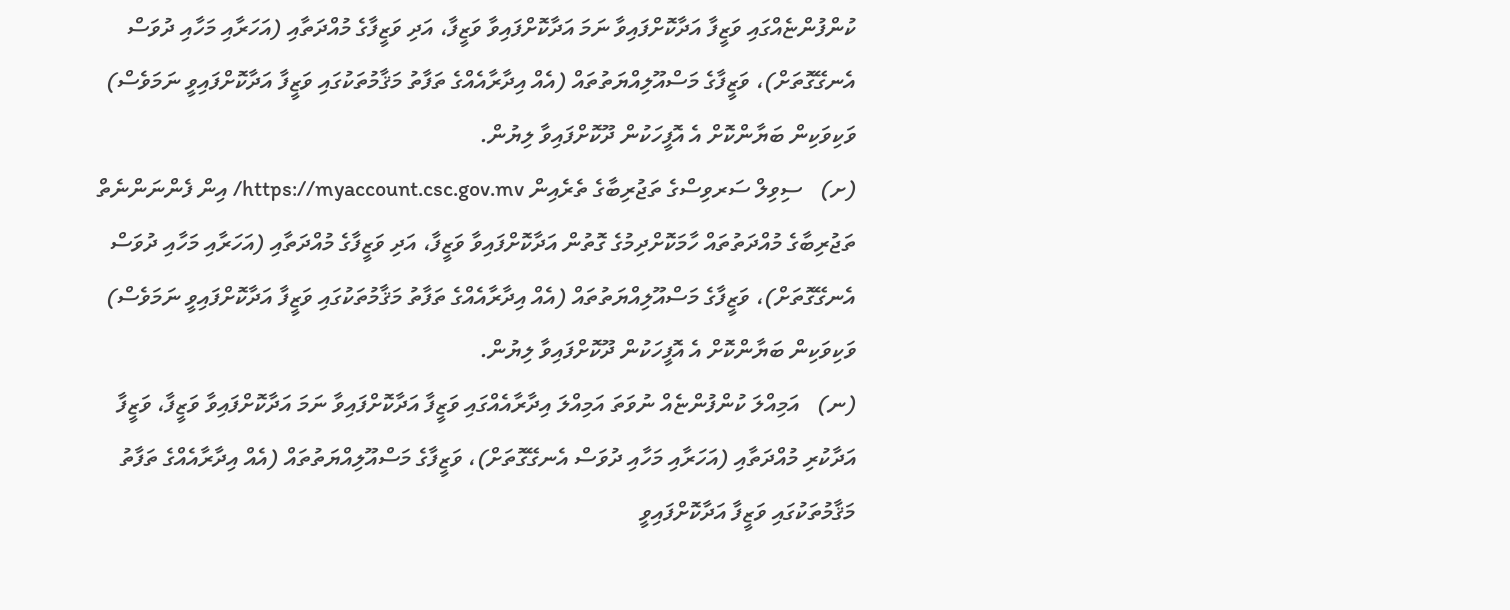ކުންފުންޏެއްގައި ވަޒީފާ އަދާކޮށްފައިވާ ނަމަ އަދާކޮށްފައިވާ ވަޒީފާ، އަދި ވަޒީފާގެ މުއްދަތާއި (އަހަރާއި މަހާއި ދުވަސް އެނގޭގޮތަށް)، ވަޒީފާގެ މަސްއޫލިއްޔަތުތައް (އެއް އިދާރާއެއްގެ ތަފާތު މަޤާމުތަކުގައި ވަޒީފާ އަދާކޮށްފައިވީ ނަމަވެސް) ވަކިވަކިން ބަޔާންކޮށް އެ އޮފީހަކުން ދޫކޮށްފައިވާ ލިޔުން.
(ށ)   ސިވިލް ސަރވިސްގެ ތަޖުރިބާގެ ތެރެއިން https://myaccount.csc.gov.mv/ އިން ފެންނަންނެތް ތަޖުރިބާގެ މުއްދަތުތައް ހާމަކޮށްދިމުގެ ގޮތުން އަދާކޮށްފައިވާ ވަޒީފާ، އަދި ވަޒީފާގެ މުއްދަތާއި (އަހަރާއި މަހާއި ދުވަސް އެނގޭގޮތަށް)، ވަޒީފާގެ މަސްއޫލިއްޔަތުތައް (އެއް އިދާރާއެއްގެ ތަފާތު މަޤާމުތަކުގައި ވަޒީފާ އަދާކޮށްފައިވީ ނަމަވެސް) ވަކިވަކިން ބަޔާންކޮށް އެ އޮފީހަކުން ދޫކޮށްފައިވާ ލިޔުން.
(ނ)   އަމިއްލަ ކުންފުންޏެއް ނުވަތަ އަމިއްލަ އިދާރާއެއްގައި ވަޒީފާ އަދާކޮށްފައިވާ ނަމަ އަދާކޮށްފައިވާ ވަޒީފާ، ވަޒީފާ އަދާކުރި މުއްދަތާއި (އަހަރާއި މަހާއި ދުވަސް އެނގޭގޮތަށް)، ވަޒީފާގެ މަސްއޫލިއްޔަތުތައް (އެއް އިދާރާއެއްގެ ތަފާތު މަޤާމުތަކުގައި ވަޒީފާ އަދާކޮށްފައިވީ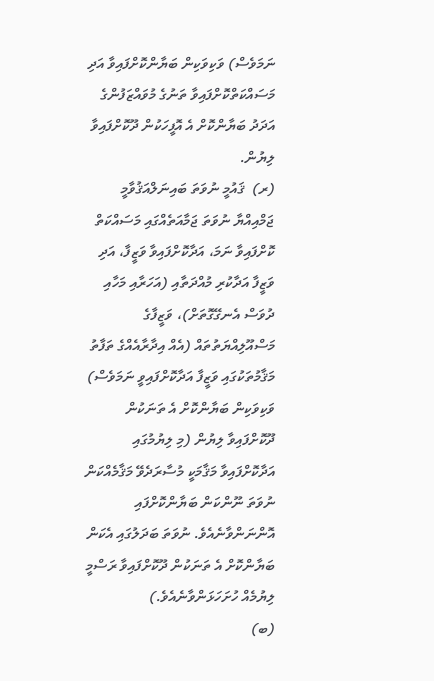ނަމަވެސް) ވަކިވަކިން ބަޔާންކޮށްފައިވާ އަދި މަސައްކަތްކޮށްފައިވާ ތަނުގެ މުވައްޒަފުންގެ އަދަދު ބަޔާންކޮށް އެ އޮފީހަކުން ދޫކޮށްފައިވާ ލިޔުން.
(ރ)  ޤައުމީ ނުވަތަ ބައިނަލްއަޤުވާމީ ޖަމްއިއްޔާ ނުވަތަ ޖަމާއަތެއްގައި މަސައްކަތް ކޮށްފައިވާ ނަމަ، އަދާކޮށްފައިވާ ވަޒީފާ، އަދި ވަޒީފާ އަދާކުރި މުއްދަތާއި (އަހަރާއި މަހާއި ދުވަސް އެނގޭގޮތަށް)، ވަޒީފާގެ މަސްއޫލިއްޔަތުތައް (އެއް އިދާރާއެއްގެ ތަފާތު މަޤާމުތަކުގައި ވަޒީފާ އަދާކޮށްފައިވީ ނަމަވެސް) ވަކިވަކިން ބަޔާންކޮށް އެ ތަނަކުން ދޫކޮށްފައިވާ ލިޔުން (މި ލިޔުމުގައި އަދާކޮށްފައިވާ މަޤާމަކީ މުސާރަދެވޭ މަޤާމެއްކަން ނުވަތަ ނޫންކަން ބަޔާންކޮށްފައި އޮންނަންވާނެއެވެ. ނުވަތަ ބަދަލުގައި އެކަން ބަޔާންކޮށް އެ ތަނަކުން ދޫކޮށްފައިވާ ރަސްމީ ލިޔުމެއް ހުށަހަޅަންވާނެއެވެ.)
(ބ)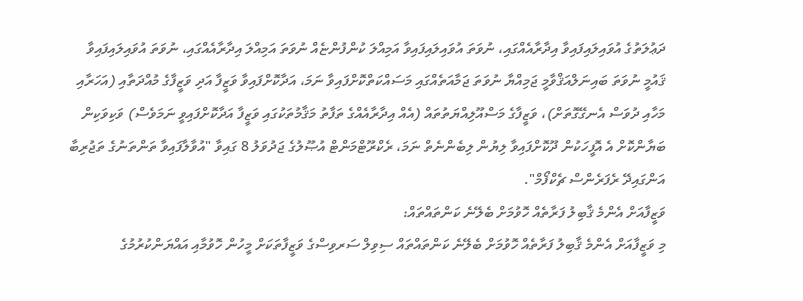ދަޢުލަތުގެ އުވައިލައިފައިވާ އިދާރާއެއްގައި، ނުވަތަ އުވައިލައިފައިވާ އަމިއްލަ ކުންފުންޏެއް ނުވަތަ އަމިއްލަ އިދާރާއެއްގައި، ނުވަތަ އުވައިލައިފައިވާ ޤައުމީ ނުވަތަ ބައިނަލްއަޤްވާމީ ޖަމިއްޔާ ނުވަތަ ޖަމާއަތެއްގައި މަސައްކަތްކޮށްފައިވާ ނަމަ، އަދާކޮށްފައިވާ ވަޒީފާ އަދި ވަޒީފާގެ މުއްދަތާއި (އަހަރާއި މަހާއި ދުވަސް އެނގޭގޮތަށް)، ވަޒީފާގެ މަސްއޫލިއްޔަތުތައް (އެއް އިދާރާއެއްގެ ތަފާތު މަޤާމުތަކުގައި ވަޒީފާ އަދާކޮށްފައިވީ ނަމަވެސް) ވަކިވަކިން ބަޔާންކޮށް އެ އޮފީހަކުން ދޫކޮށްފައިވާ ލިޔުން ލިބެންނެތް ނަމަ، ރެކްރޫޓްމަންޓް އުޞޫލުގެ ޖަދުވަލު 8 ގައިވާ "އުވާލާފައިވާ ތަންތަނުގެ ތަޖުރިބާ އަންގައިދޭ ރެފަރެންސް ޗެކްފޯމް".
ވަޒީފާއަށް އެންމެ ޤާބިލު ފަރާތެއް ހޮވުމަށް ބެލޭނެ ކަންތައްތައް:
މި ވަޒީފާއަށް އެންމެ ޤާބިލު ފަރާތެއް ހޮވުމަށް ބެލޭނެ ކަންތައްތައް ސިވިލް ސަރވިސްގެ ވަޒީފާތަކަށް މީހުން ހޮވުމާއި އައްޔަންކުރުމުގެ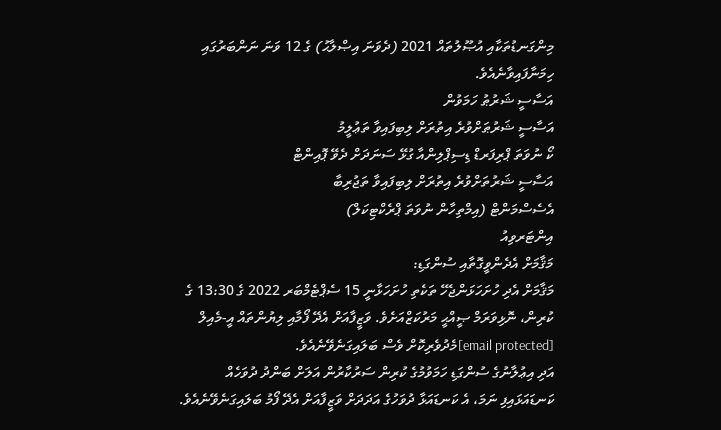މިންގަނޑުތަކާއި އުޞޫލުތައް 2021 (ދެވަނަ އިޞްލާޙު) ގެ 12 ވަނަ ނަންބަރުގައި ހިމަނާފައިވާނެއެވެ.
އަސާސީ ޝަރުޠު ހަމަވުން
އަސާސީ ޝަރުޠަށްވުރެ އިތުރަށް ލިބިފައިވާ ތަޢުލީމު
ކޯ ނުވަތަ ޕްރިފަރޑް ޑިސިޕްލިންއާ ގުޅޭ ސަނަދަށް ދެވޭ ޕޮއިންޓް
އަސާސީ ޝަރުތަށްވުރެ އިތުރަށް ލިބިފައިވާ ތަޖުރިބާ
އެސެސްމަންޓް (އިމްތިހާން ނުވަތަ ޕްރެކްޓިކަލް)
އިންޓަރވިއު
މަޤާމަށް އެދެންވީގޮތާއި ސުންގަޑި:
މަޤާމަށް އެދި ހުށަހަޅަންޖެހޭ ތަކެތި ހުށަހަޅާނީ 15 ސެޕްޓެމްބަރ 2022 ގެ 13:30 ގެ ކުރިން، ނޮޅިވަރަމް ޞީއްޙީ މަރުކަޒްއަށެވެ. ވަޒީފާއަށް އެދޭ ފޯމާއި ލިޔުންތައް އީ-މެއިލް [email protected]މެދުވެރިކޮށް ވެސް ބަލައިގަނެވޭނެއެވެ.
އަދި އިޢުލާނުގެ ސުންގަޑި ހަމަވުމުގެ ކުރިން ސަރުކާރުން އަލަށް ބަންދު ދުވަހެއް ކަނޑައަޅައިފި ނަމަ، އެ ކަނޑައަޅާ ދުވަހުގެ އަދަދަށް ވަޒީފާއަށް އެދޭ ފޯމު ބަލައިގަނެވޭނެއެވެ.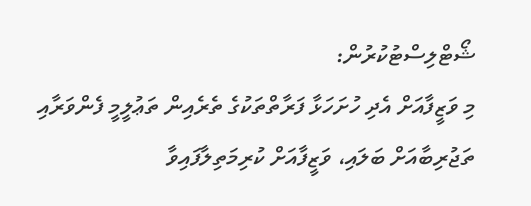ޝޯޓްލިސްޓުކުރުން:
މި ވަޒީފާއަށް އެދި ހުށަހަޅާ ފަރާތްތަކުގެ ތެރެއިން ތަޢުލީމީ ފެންވަރާއި ތަޖުރިބާއަށް ބަލައި، ވަޒީފާއަށް ކުރިމަތިލާފައިވާ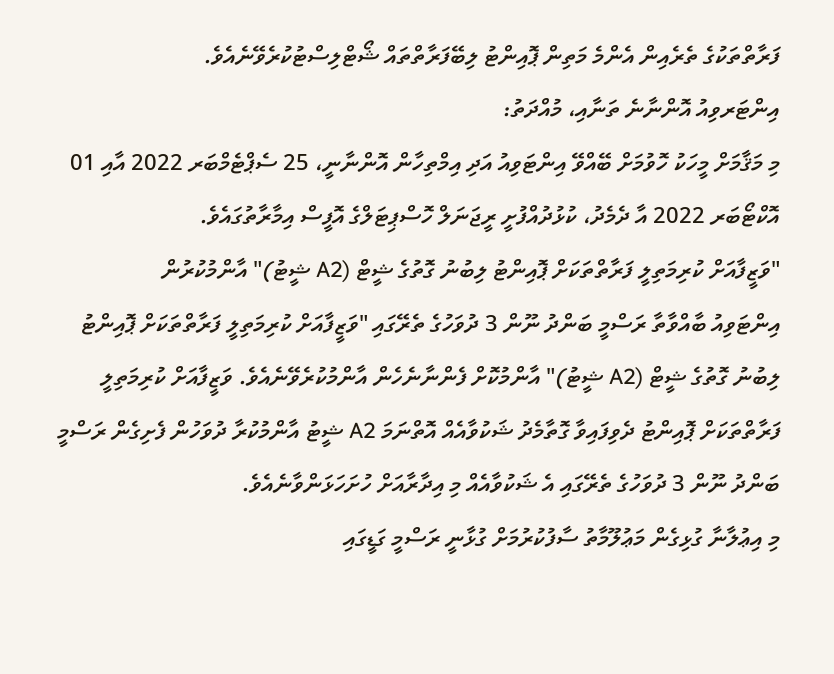ފަރާތްތަކުގެ ތެރެއިން އެންމެ މަތިން ޕޮއިންޓު ލިބޭފަރާތްތައް ޝޯޓްލިސްޓުކުރެވޭނެއެވެ.
އިންޓަރވިއު އޮންނާނެ ތަނާއި، މުއްދަތު:
މި މަޤާމަށް މީހަކު ހޮވުމަށް ބޭއްވޭ އިންޓަވިއު އަދި އިމްތިހާން އޮންނާނީ، 25 ސެޕްޓެމްބަރ 2022 އާއި 01 އޮކްޓޯބަރ 2022 އާ ދެމެދު، ކުޅުދުއްފުށީ ރީޖަނަލް ހޮސްޕިޓަލްގެ އޮފީސް އިމާރާތުގައެވެ.
"ވަޒީފާއަށް ކުރިމަތިލީ ފަރާތްތަކަށް ޕޮއިންޓު ލިބުނު ގޮތުގެ ޝީޓް (A2 ޝީޓު)" އާންމުކުރުން
އިންޓަވިއު ބާއްވާތާ ރަސްމީ ބަންދު ނޫން 3 ދުވަހުގެ ތެރޭގައި "ވަޒީފާއަށް ކުރިމަތިލީ ފަރާތްތަކަށް ޕޮއިންޓު ލިބުނު ގޮތުގެ ޝީޓް (A2 ޝީޓު)" އާންމުކޮށް ފެންނާނެހެން އާންމުކުރެވޭނެއެވެ. ވަޒީފާއަށް ކުރިމަތިލީ ފަރާތްތަކަށް ޕޮއިންޓު ދެވިފައިވާ ގޮތާމެދު ޝަކުވާއެއް އޮތްނަމަ A2 ޝީޓު އާންމުކުރާ ދުވަހުން ފެށިގެން ރަސްމީ ބަންދު ނޫން 3 ދުވަހުގެ ތެރޭގައި އެ ޝަކުވާއެއް މި އިދާރާއަށް ހުށަހަޅަންވާނެއެވެ.
މި އިޢުލާނާ ގުޅިގެން މަޢުލޫމާތު ސާފުކުރުމަށް ގުޅާނީ ރަސްމީ ގަޑީގައި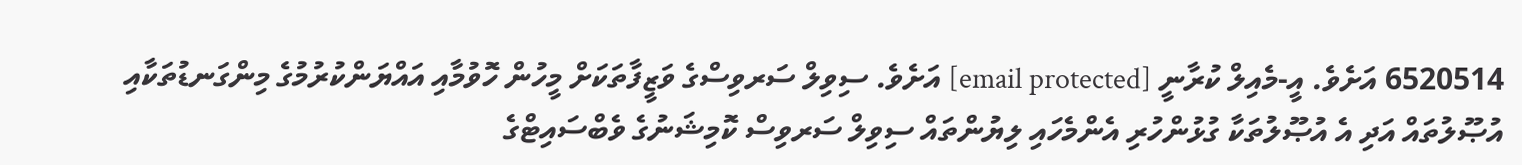6520514 އަށެވެ. އީ-މެއިލް ކުރާނީ [email protected] އަށެވެ. ސިވިލް ސަރވިސްގެ ވަޒީފާތަކަށް މީހުން ހޮވުމާއި އައްޔަންކުރުމުގެ މިންގަނޑުތަކާއި އުޞޫލުތައް އަދި އެ އުޞޫލުތަކާ ގުޅުންހުރި އެންމެހައި ލިޔުންތައް ސިވިލް ސަރވިސް ކޮމިޝަނުގެ ވެބްސައިޓްގެ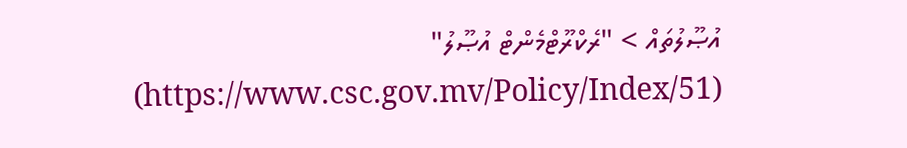އުޞޫލުތައް > "ރެކްރޫޓްމެންޓް އުޞޫލު" (https://www.csc.gov.mv/Policy/Index/51)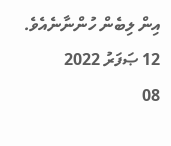އިން ލިބެން ހުންނާނެއެވެ.
12 ޞަފަރު 2022
08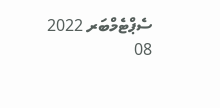ސެޕްޓެމްބަރ 2022
08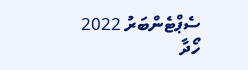ސެޕްޓެންބަރު 2022
ހޯދާ